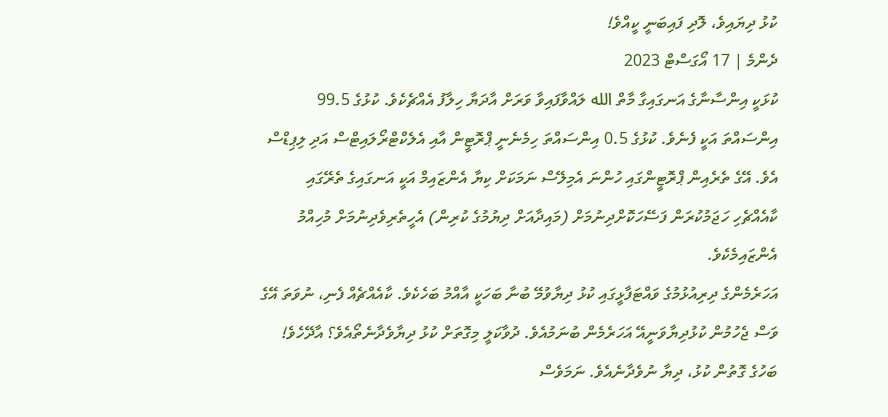ކުޅު ދިޔައިވެ، ލޮދި ފައިބަނީ ކީއްވެ!
ދެންމެ | 17 އޯގަސްޓް 2023
ކުޅަކީ އިންސާނާގެ އަނގައިގާ މާތް الله ލައްވާފައިވާ ވަރަށް އާދަޔާ ހިލާފު އެއްޗެކެވެ. ކުޅުގެ 99.5 އިންސައްތަ އަކީ ފެނެވެ. ކުޅުގެ 0.5 އިންސައްތަ ހިމެނެނީ ޕްރޮޓީން އާއި އެލެކްޓްރޯލައިޓްސް އަދި ލިޕިޑްސް އެވެ. އޭގެ ތެރެއިން ޕްރޮޓީންގައި ހުންނަ އެމިލޭސް ނަމަކަށް ކިޔާ އެންޒައިމް އަކީ އަނގައިގެ ތެރޭގައި ކާއެއްޗެހި ހަޖަމުކުރަން ފަސޭހަކޮށްދިނުމަށް (މައިދާއަށް ދިޔުމުގެ ކުރިން) އެހީތެރިވެދިނުމަށް މުހިއްމު އެންޒައިމެކެވެ.
އަހަރެމެންގެ ދިރިއުޅުމުގެ ވައްޓަފާޅީގައި ކުޅު ދިޔާވުމޭ ބުނާ ބަހަކީ އާއްމު ބަހެކެވެ. ކާއެއްޗެއް ފެނި، ނުވަތަ އޭގެ ވަސް ޖެހުމުން ކުޅުދިޔާވަނީއޭ އަހަރެމެން ބުނަމުއެވެ. ދުވާކަލީ މިގޮތަށް ކުޅު ދިޔާވެދާނެތޯއެވެ؟ އާދޭހެވެ! ބަހުގެ ގޮތުން ކުޅު، ދިޔާ ނުވެދާނެއެވެ. ނަމަވެސް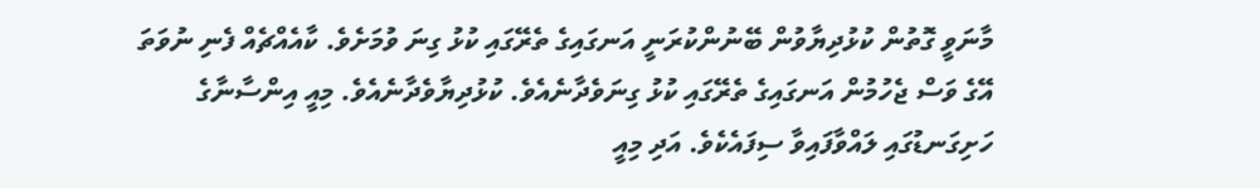މާނަވީ ގޮތުން ކުޅުދިޔާވުން ބޭނުންކުރަނީ އަނގައިގެ ތެރޭގައި ކުޅު ގިނަ ވުމަށެވެ. ކާއެއްޗެއް ފެނި ނުވަތަ އޭގެ ވަސް ޖެހުމުން އަނގައިގެ ތެރޭގައި ކުޅު ގިނަވެދާނެއެވެ. ކުޅުދިޔާވެދާނެއެވެ. މިއީ އިންސާނާގެ ހަށިގަނޑުގައި ލައްވާފައިވާ ސިފައެކެވެ. އަދި މިއީ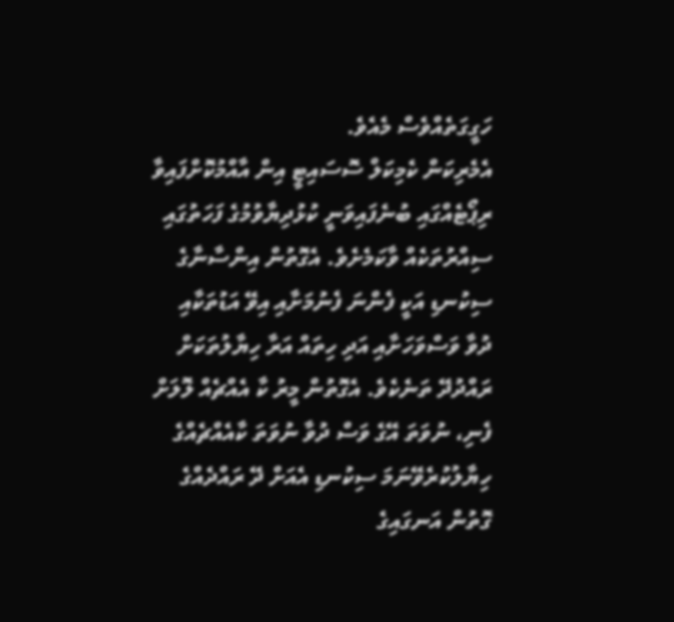ހަގީގަތެއްވެސް މެއެވެ.
އެމެރިކަން ކެމިކަލް ސޮސައިޓީ އިން އާއްމުކޮށްފައިވާ ރިޕޯޓެއްގައި ބުނެފައިވަނީ ކުޅުދިޔާވުމުގެ ފަހަތުގައި ސިއްރުތަކެއް ވާކަމެށެވެ. އެގޮތުން އިންސާނާގެ ސިކުނޑި އަކީ ފެންނަ ފެނުމަށާއި އިވޭ އަޑުތަކާއި ދުވާ ވަސްވަހަށާއި އަދި ހިތައް އަރާ ހިޔާލުތަކަށް ރައްދުދޭ ތަނެކެވެ. އެގޮތުން މީރު ކާ އެއްޗެއް ލޮލަށް ފެނި، ނުވަތަ އޭގެ ވަސް ދުވާ ނުވަތަ ކާއެއްޗެއްގެ ހިޔާލުކުރެވޭނަމަ ސިކުނޑި އެއަށް ދޭ ރައްދެއްގެ ގޮތުން އަނގައިގެ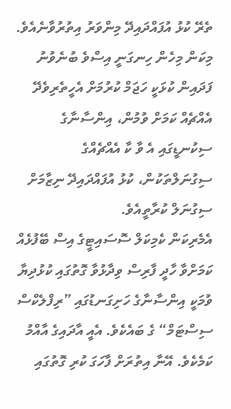ތެރޭ ކުޅު އުފައްދައިދޭ މިންވަރު އިތުރުވާނެއެވެ. މިކަން މިހެން ހިނގަނީ އިސްވެ ބުނެވުނު ފަދައިން ކުޅަކީ ހަޖަމް ކުރުމަށް އެހީތެރިވެދޭ އެއްޗެއް ކަމަށް ވުމުން، އިންސާނާގެ ސިކުނޑީގައި އެ ވާ ކާ އެއްޗެއްގެ ސިގުނަލްތަކުން، ކުޅު އުފައްދައިދޭ ނިޒާމަށް ސިގުނަލް ކުރާތީއެވެ.
އެމެރިކަން ކެމިކަލް ސޮސައިޓީގެ އިސް ބޭފުޅެއް ކަމަށްވާ ހާދީ ފާރިސް ވިދާޅުވާ ގޮތުގައި ކުޅުދިޔާ ވުމަކީ އިންސާނާގެ ހަށިގަނޑުގައި ”ރިފްލެކްސް ސިސްޓަމް“ ގެ ބައެކެވެ. އެއީ އާދައިގެ އާއްމު ކަމެކެވެ. އޭނާ އިތުރަށް ފާހަގަ ކުރި ގޮތުގައި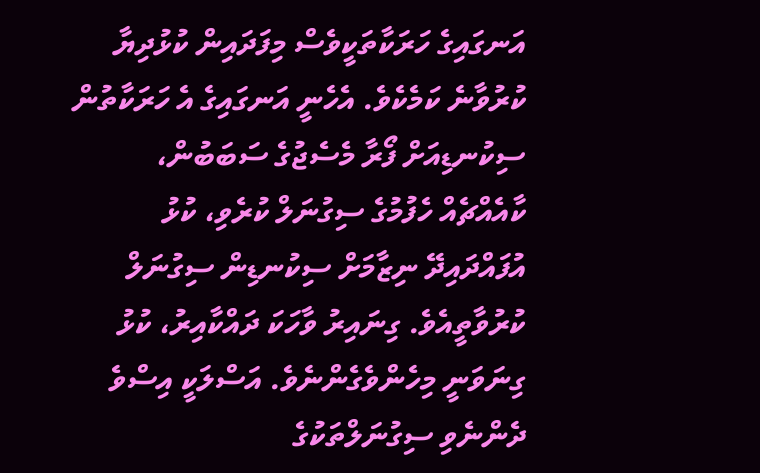އަނގައިގެ ހަރަކާތަކީވެސް މިފަދައިން ކުޅުދިޔާ ކުރުވާނެ ކަމެކެވެ. އެހެނީ އަނގައިގެ އެ ހަރަކާތުން ސިކުނޑިއަށް ފޯރާ މެސެޖުގެ ސަބަބުން، ކާއެއްޗެއް ހެފުމުގެ ސިގުނަލް ކުރެވި، ކުޅު އުފައްދައިދޭ ނިޒާމަށް ސިކުނޑިން ސިގުނަލް ކުރުވާތީއެވެ. ގިނައިރު ވާހަކަ ދައްކާއިރު، ކުޅު ގިނަވަނީ މިހެންވެގެންނެވެ. އަސްލަކީ އިސްވެ ދެންނެވި ސިގުނަލްތަކުގެ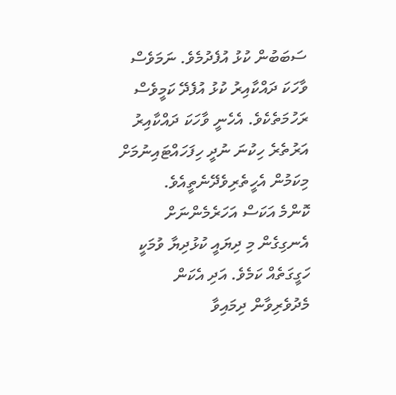ސަބަބުން ކުޅު އުފެދުމެވެ. ނަމަވެސް ވާހަކަ ދައްކާއިރު ކުޅު އުފެދޭ ކަމީވެސް ރަހުމަތެކެވެ. އެހެނީ ވާހަކަ ދައްކާއިރު އަރުތެރެ ހިކުނަ ނުދީ ހިފަހައްޓައިނުމަށް މިކަމުން އެހީތެރިވެދޭނެތީއެވެ.
ކޮންމެ އަކަސް އަހަރެމެންނަށް އެނގިގެން މި ދިޔައީ ކުޅުދިޔާ ވުމަކީ ހަގީގަތެއް ކަމެވެ. އަދި އެކަން މެދުވެރިވާން ދިމައިވާ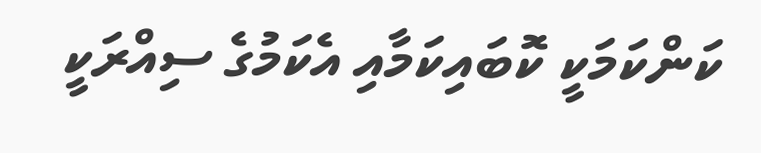ކަންކަމަކީ ކޮބައިކަމާއި އެކަމުގެ ސިއްރަކީ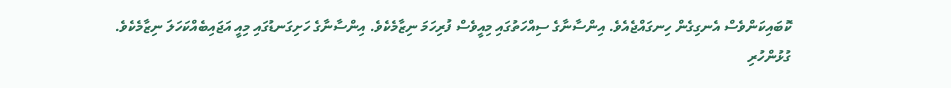ކޮބައިކަންވެސް އެނގިގެން ހިނގައްޖެއެވެ. އިންސާނާގެ ސިއްހަތުގައި މިއީވެސް ފުރިހަމަ ނިޒާމެކެވެ. އިންސާނާގެ ހަށިގަނޑުގައި މިއީ އަޖައިބެއްކަހަލަ ނިޒާމެކެވެ.
ގުޅުންހުރި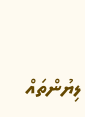ލިޔުންތައް